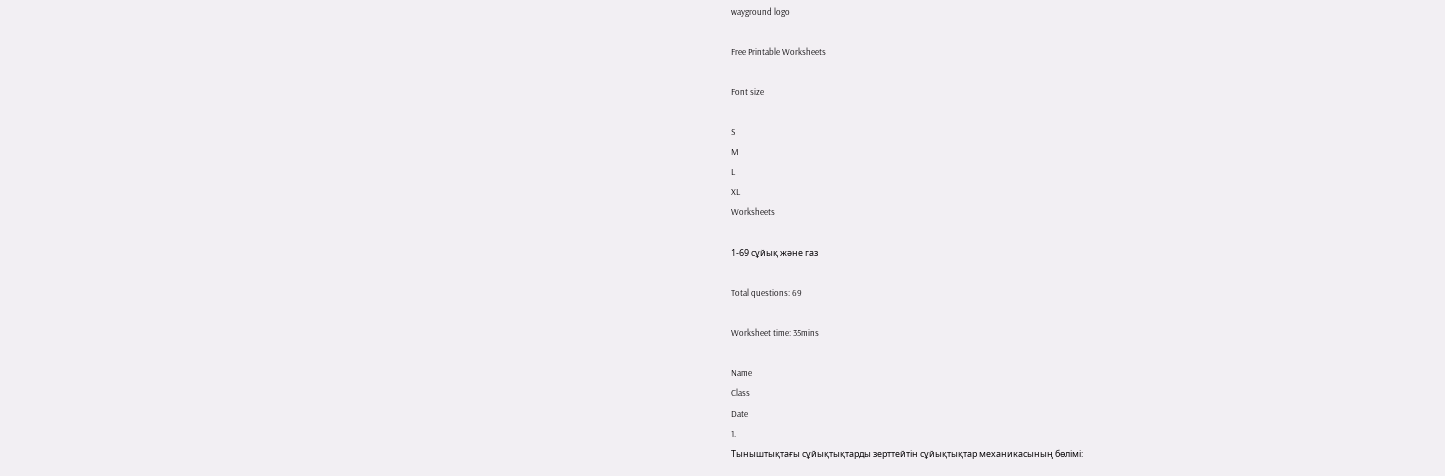wayground logo

Free Printable Worksheets

Font size

S
M
L
XL
Worksheets

1-69 сұйық және газ

Total questions: 69

Worksheet time: 35mins

Name
Class
Date
1.
Тыныштықтағы сұйықтықтарды зерттейтін сұйықтықтар механикасының бөлімі: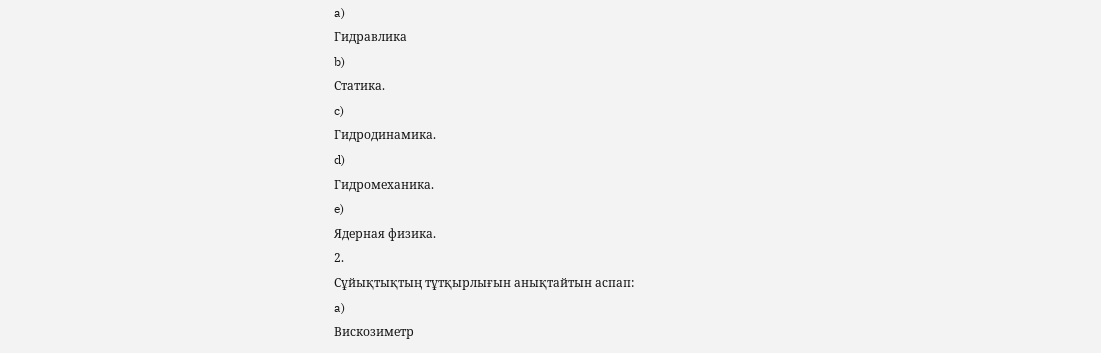a)
Гидравлика
b)
Статика.
c)
Гидродинамика.
d)
Гидромеханика.
e)
Ядерная физика.
2.
Сұйықтықтың тұтқырлығын анықтайтын аспап:
a)
Вискозиметр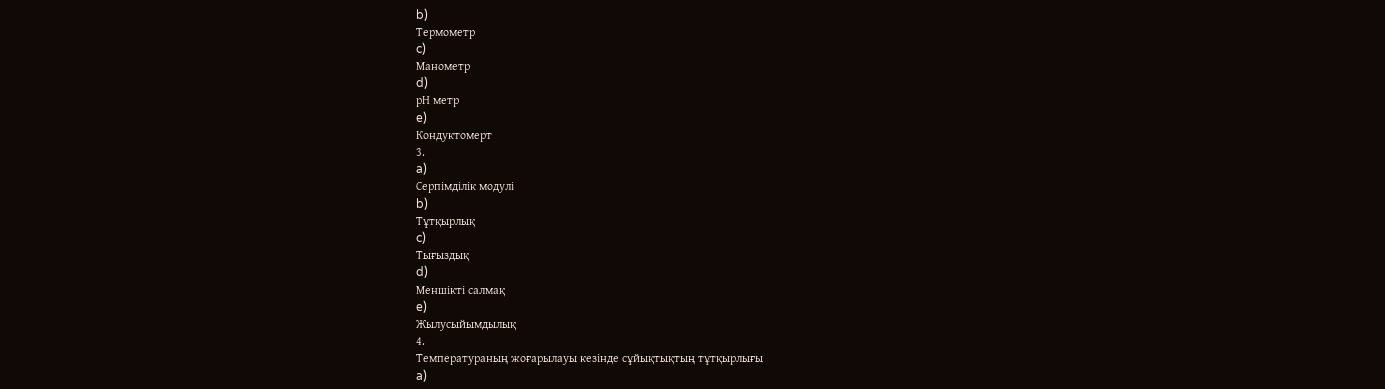b)
Термометр
c)
Манометр
d)
рН метр
e)
Кондуктомерт
3.
a)
Серпімділік модулі
b)
Тұтқырлық
c)
Тығыздық
d)
Меншікті салмақ
e)
Жылусыйымдылық
4.
Температураның жоғарылауы кезінде сұйықтықтың тұтқырлығы
a)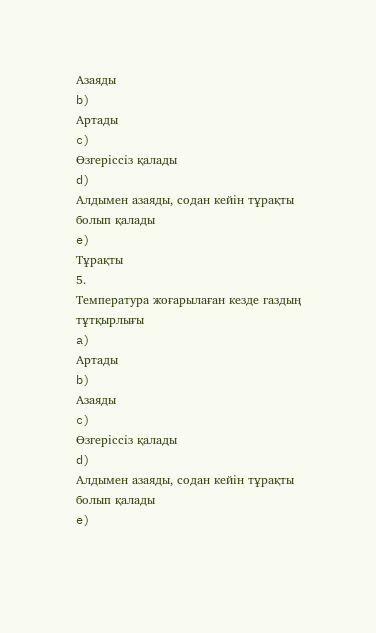Азаяды
b)
Артады
c)
Өзгеріссіз қалады
d)
Алдымен азаяды, содан кейін тұрақты болып қалады
e)
Тұрақты
5.
Температура жоғарылаған кезде газдың тұтқырлығы
a)
Артады
b)
Азаяды
c)
Өзгеріссіз қалады
d)
Алдымен азаяды, содан кейін тұрақты болып қалады
e)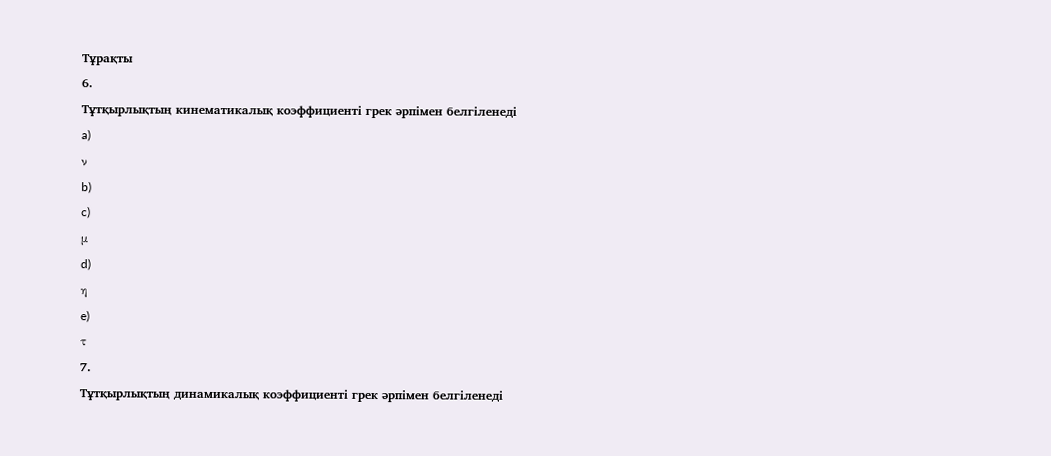Тұрақты
6.
Тұтқырлықтың кинематикалық коэффициенті грек әрпімен белгіленеді
a)
ν
b)
c)
μ
d)
η
e)
τ
7.
Тұтқырлықтың динамикалық коэффициенті грек әрпімен белгіленеді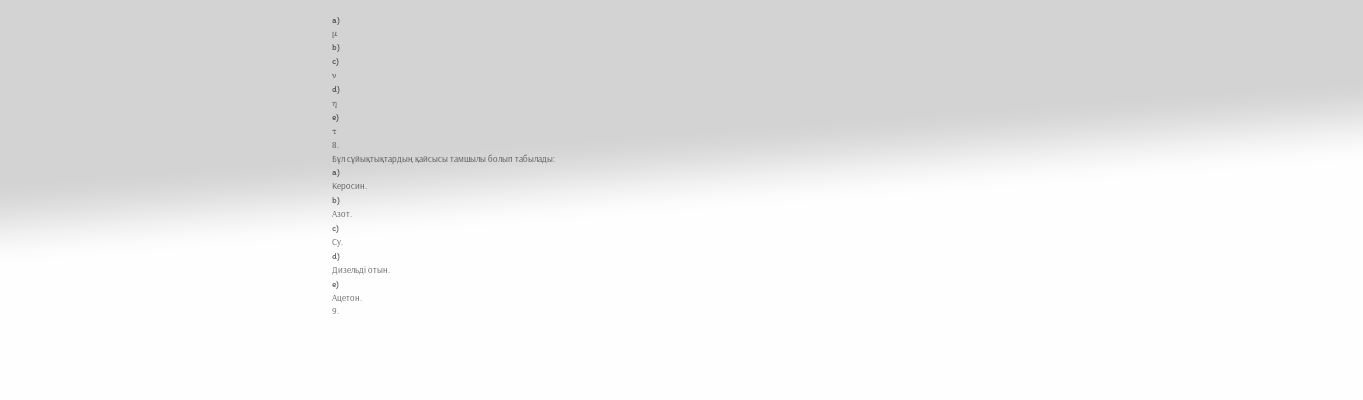a)
μ
b)
c)
ν
d)
η
e)
τ
8.
Бұл сұйықтықтардың қайсысы тамшылы болып табылады:
a)
Керосин.
b)
Азот.
c)
Су.
d)
Дизельді отын.
e)
Ацетон.
9.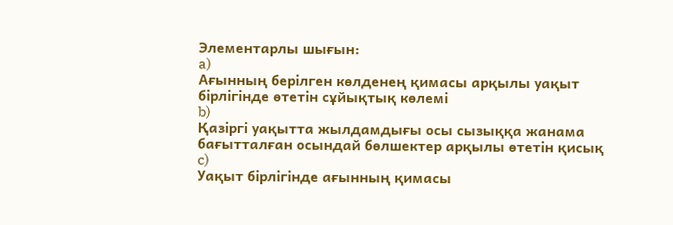Элементарлы шығын:
a)
Ағынның берілген көлденең қимасы арқылы уақыт бірлігінде өтетін сұйықтық көлемі
b)
Қазіргі уақытта жылдамдығы осы сызыққа жанама бағытталған осындай бөлшектер арқылы өтетін қисық
c)
Уақыт бірлігінде ағынның қимасы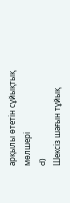арқылы өтетін сұйықтық мөлшері
d)
Шексіз шағын тұйық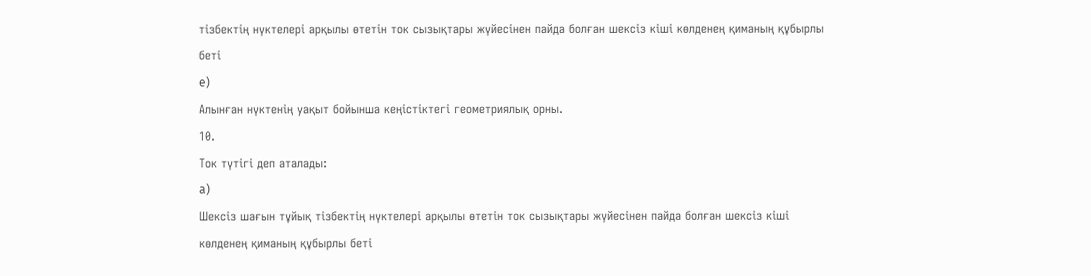тізбектің нүктелері арқылы өтетін ток сызықтары жүйесінен пайда болған шексіз кіші көлденең қиманың құбырлы беті
e)
Алынған нүктенің уақыт бойынша кеңістіктегі геометриялық орны.
10.
Ток түтігі деп аталады:
a)
Шексіз шағын тұйық тізбектің нүктелері арқылы өтетін ток сызықтары жүйесінен пайда болған шексіз кіші көлденең қиманың құбырлы беті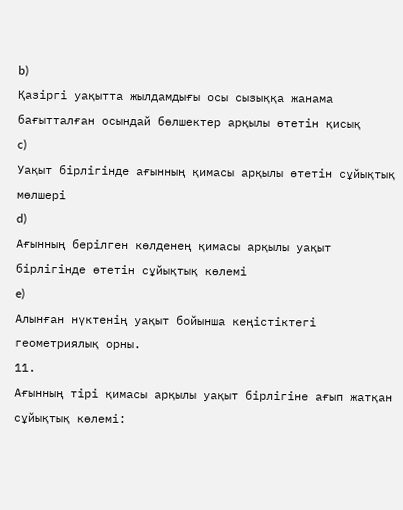b)
Қазіргі уақытта жылдамдығы осы сызыққа жанама бағытталған осындай бөлшектер арқылы өтетін қисық
c)
Уақыт бірлігінде ағынның қимасы арқылы өтетін сұйықтық мөлшері
d)
Ағынның берілген көлденең қимасы арқылы уақыт бірлігінде өтетін сұйықтық көлемі
e)
Алынған нүктенің уақыт бойынша кеңістіктегі геометриялық орны.
11.
Ағынның тірі қимасы арқылы уақыт бірлігіне ағып жатқан сұйықтық көлемі: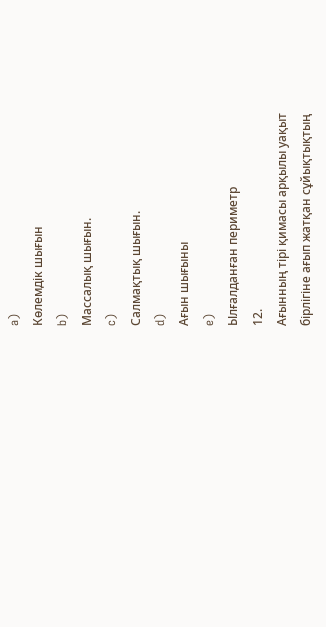a)
Көлемдік шығын
b)
Массалық шығын.
c)
Салмақтық шығын.
d)
Ағын шығыны
e)
Ылғалданған периметр
12.
Ағынның тірі қимасы арқылы уақыт бірлігіне ағып жатқан сұйықтықтың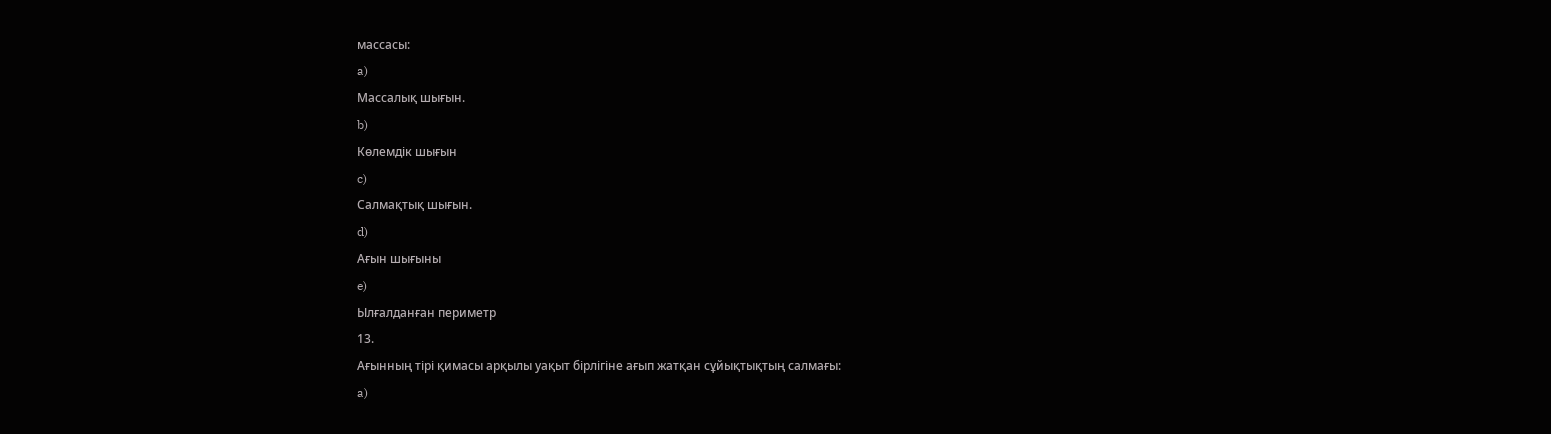массасы:
a)
Массалық шығын.
b)
Көлемдік шығын
c)
Салмақтық шығын.
d)
Ағын шығыны
e)
Ылғалданған периметр
13.
Ағынның тірі қимасы арқылы уақыт бірлігіне ағып жатқан сұйықтықтың салмағы:
a)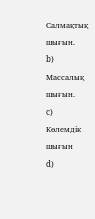Салмақтық шығын.
b)
Массалық шығын.
c)
Көлемдік шығын
d)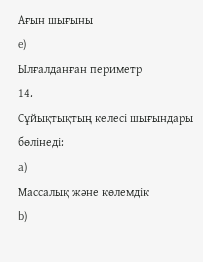Ағын шығыны
e)
Ылғалданған периметр
14.
Сұйықтықтың келесі шығындары бөлінеді:
a)
Массалық және көлемдік
b)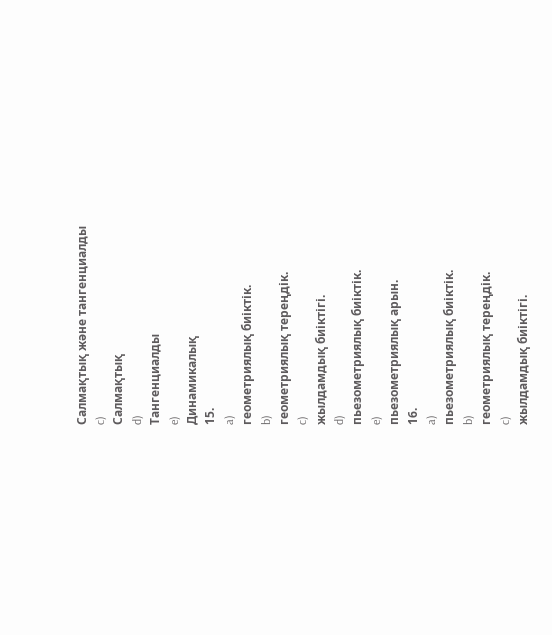Салмақтық және тангенциалды
c)
Салмақтық
d)
Тангенциалды
e)
Динамикалық
15.
a)
геометриялық биіктік.
b)
геометриялық тереңдік.
c)
жылдамдық биіктігі.
d)
пьезометриялық биіктік.
e)
пьезометриялық арын.
16.
a)
пьезометриялық биіктік.
b)
геометриялық тереңдік.
c)
жылдамдық биіктігі.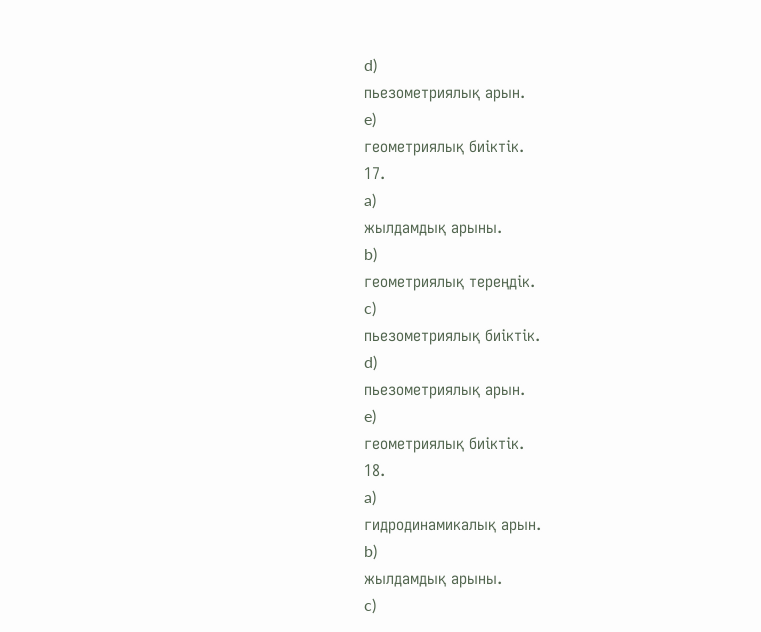d)
пьезометриялық арын.
e)
геометриялық биіктік.
17.
a)
жылдамдық арыны.
b)
геометриялық тереңдік.
c)
пьезометриялық биіктік.
d)
пьезометриялық арын.
e)
геометриялық биіктік.
18.
a)
гидродинамикалық арын.
b)
жылдамдық арыны.
c)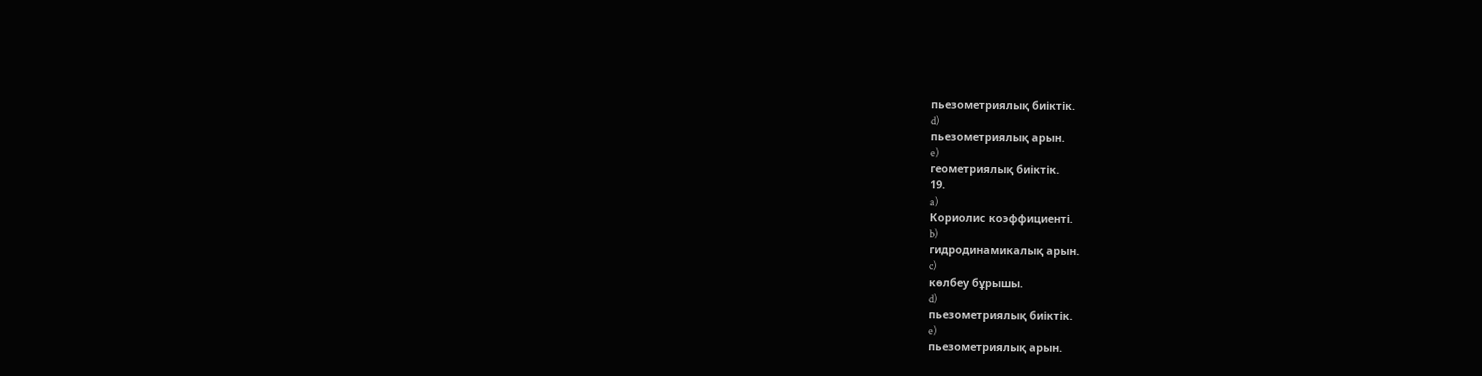пьезометриялық биіктік.
d)
пьезометриялық арын.
e)
геометриялық биіктік.
19.
a)
Кориолис коэффициенті.
b)
гидродинамикалық арын.
c)
көлбеу бұрышы.
d)
пьезометриялық биіктік.
e)
пьезометриялық арын.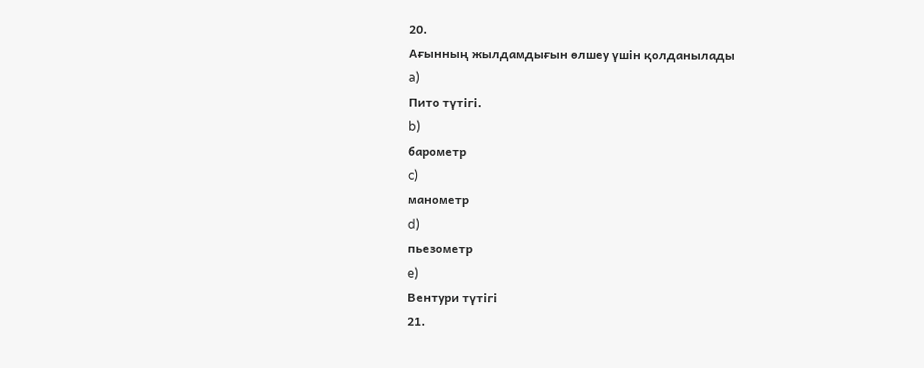20.
Ағынның жылдамдығын өлшеу үшін қолданылады
a)
Пито түтігі.
b)
барометр
c)
манометр
d)
пьезометр
e)
Вентури түтігі
21.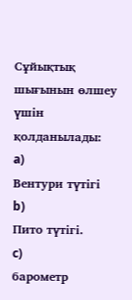Сұйықтық шығынын өлшеу үшін қолданылады:
a)
Вентури түтігі
b)
Пито түтігі.
c)
барометр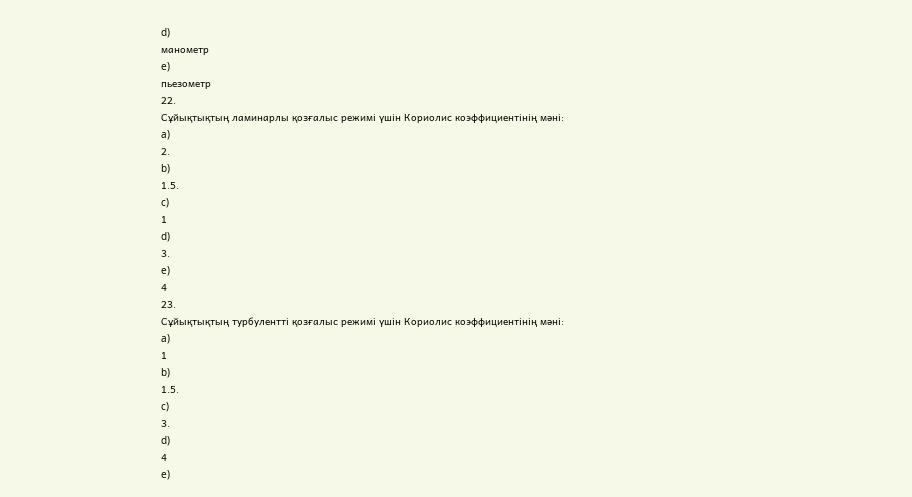d)
манометр
e)
пьезометр
22.
Сұйықтықтың ламинарлы қозғалыс режимі үшін Кориолис коэффициентінің мәні:
a)
2.
b)
1.5.
c)
1
d)
3.
e)
4
23.
Сұйықтықтың турбулентті қозғалыс режимі үшін Кориолис коэффициентінің мәні:
a)
1
b)
1.5.
c)
3.
d)
4
e)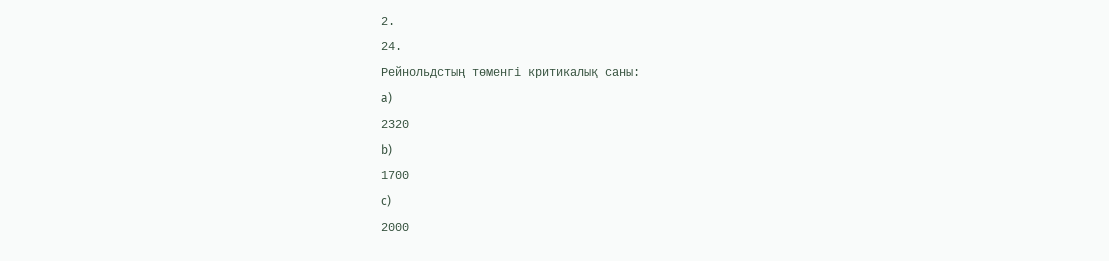2.
24.
Рейнольдстың төменгі критикалық саны:
a)
2320
b)
1700
c)
2000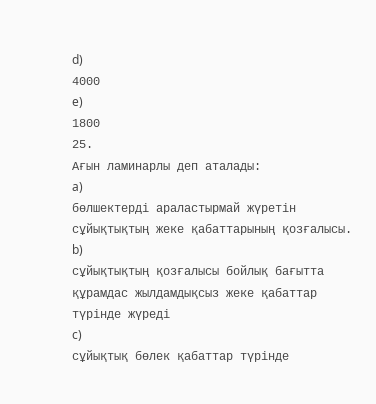d)
4000
e)
1800
25.
Ағын ламинарлы деп аталады:
a)
бөлшектерді араластырмай жүретін сұйықтықтың жеке қабаттарының қозғалысы.
b)
сұйықтықтың қозғалысы бойлық бағытта құрамдас жылдамдықсыз жеке қабаттар түрінде жүреді
c)
сұйықтық бөлек қабаттар түрінде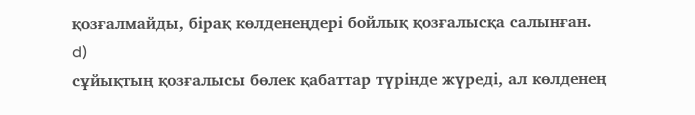қозғалмайды, бірақ көлденеңдері бойлық қозғалысқа салынған.
d)
сұйықтың қозғалысы бөлек қабаттар түрінде жүреді, ал көлденең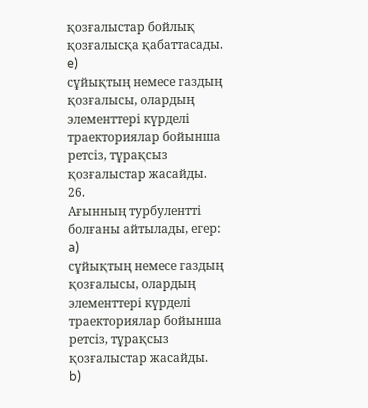қозғалыстар бойлық қозғалысқа қабаттасады.
e)
сұйықтың немесе газдың қозғалысы, олардың элементтері күрделі траекториялар бойынша ретсіз, тұрақсыз қозғалыстар жасайды.
26.
Ағынның турбулентті болғаны айтылады, егер:
a)
сұйықтың немесе газдың қозғалысы, олардың элементтері күрделі траекториялар бойынша ретсіз, тұрақсыз қозғалыстар жасайды.
b)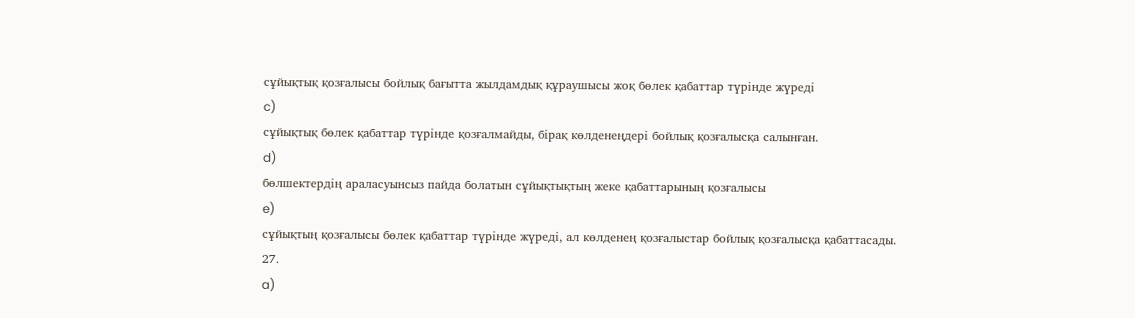сұйықтық қозғалысы бойлық бағытта жылдамдық құраушысы жоқ бөлек қабаттар түрінде жүреді
c)
сұйықтық бөлек қабаттар түрінде қозғалмайды, бірақ көлденеңдері бойлық қозғалысқа салынған.
d)
бөлшектердің араласуынсыз пайда болатын сұйықтықтың жеке қабаттарының қозғалысы
e)
сұйықтың қозғалысы бөлек қабаттар түрінде жүреді, ал көлденең қозғалыстар бойлық қозғалысқа қабаттасады.
27.
a)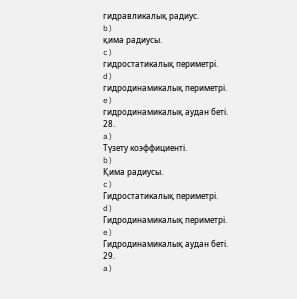гидравликалық радиус.
b)
қима радиусы.
c)
гидростатикалық периметрі.
d)
гидродинамикалық периметрі.
e)
гидродинамикалық аудан беті.
28.
a)
Түзету коэффициенті.
b)
Қима радиусы.
c)
Гидростатикалық периметрі.
d)
Гидродинамикалық периметрі.
e)
Гидродинамикалық аудан беті.
29.
a)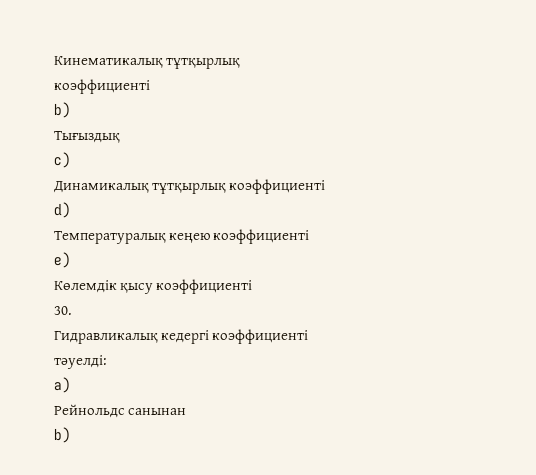Кинематикалық тұтқырлық коэффициенті
b)
Тығыздық
c)
Динамикалық тұтқырлық коэффициенті
d)
Температуралық кеңею коэффициенті
e)
Көлемдік қысу коэффициенті
30.
Гидравликалық кедергі коэффициенті тәуелді:
a)
Рейнольдс санынан
b)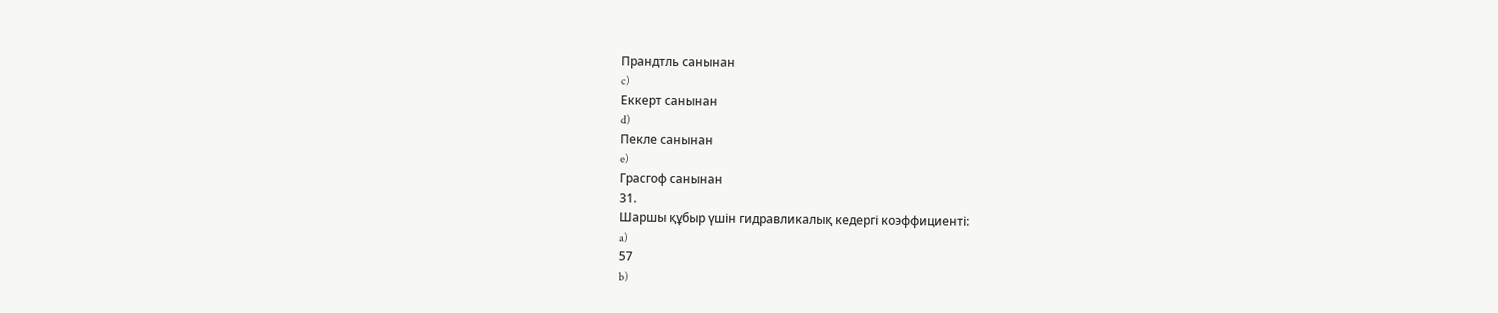Прандтль санынан
c)
Еккерт санынан
d)
Пекле санынан
e)
Грасгоф санынан
31.
Шаршы құбыр үшін гидравликалық кедергі коэффициенті:
a)
57
b)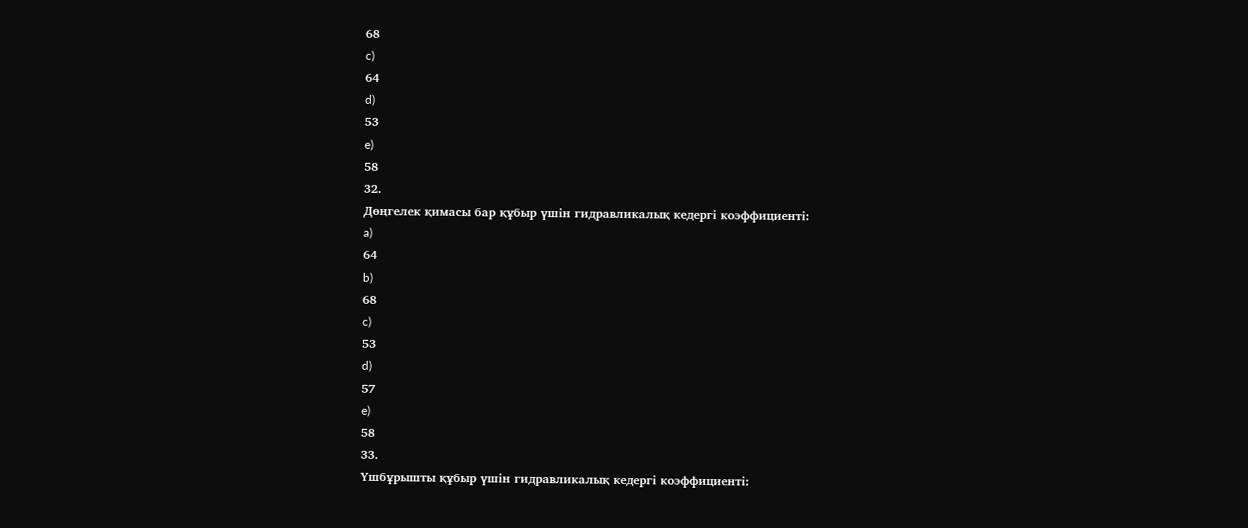68
c)
64
d)
53
e)
58
32.
Дөңгелек қимасы бар құбыр үшін гидравликалық кедергі коэффициенті:
a)
64
b)
68
c)
53
d)
57
e)
58
33.
Үшбұрышты құбыр үшін гидравликалық кедергі коэффициенті: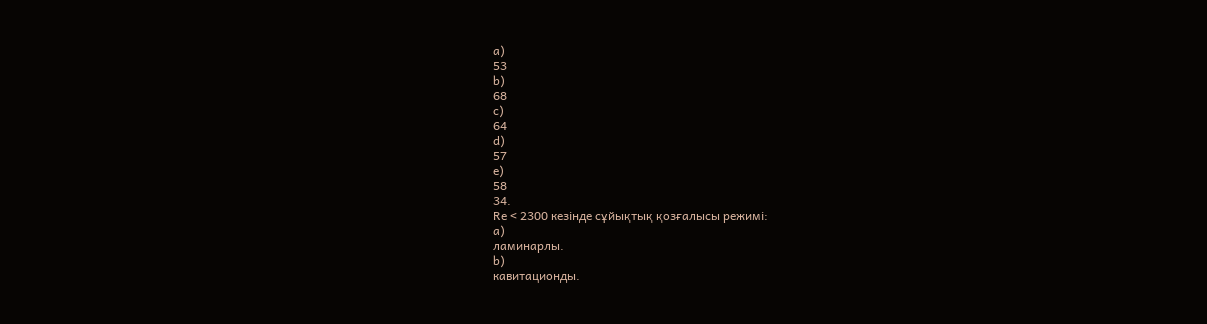a)
53
b)
68
c)
64
d)
57
e)
58
34.
Re < 2300 кезінде сұйықтық қозғалысы режимі:
a)
ламинарлы.
b)
кавитационды.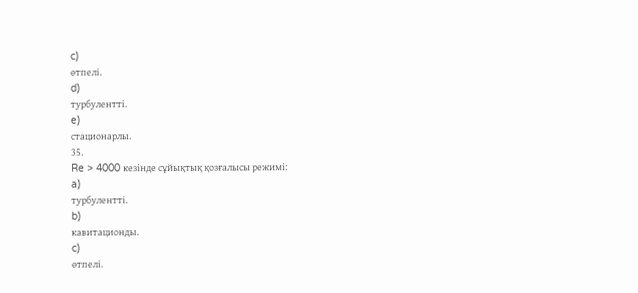c)
өтпелі.
d)
турбулентті.
e)
стационарлы.
35.
Re > 4000 кезінде сұйықтық қозғалысы режимі:
a)
турбулентті.
b)
кавитационды.
c)
өтпелі.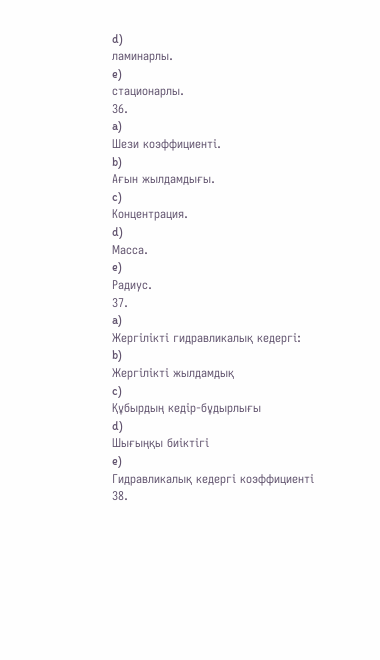d)
ламинарлы.
e)
стационарлы.
36.
a)
Шези коэффициенті.
b)
Ағын жылдамдығы.
c)
Концентрация.
d)
Масса.
e)
Радиус.
37.
a)
Жергілікті гидравликалық кедергі:
b)
Жергілікті жылдамдық
c)
Құбырдың кедір-бұдырлығы
d)
Шығыңқы биіктігі
e)
Гидравликалық кедергі коэффициенті
38.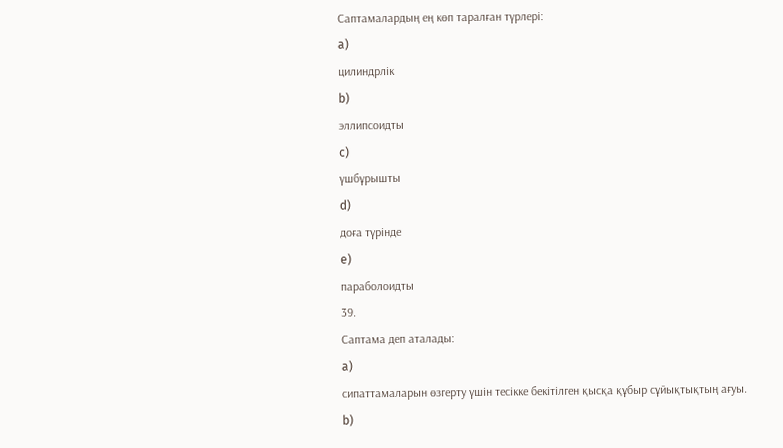Саптамалардың ең көп таралған түрлері:
a)
цилиндрлік
b)
эллипсоидты
c)
үшбұрышты
d)
доға түрінде
e)
параболоидты
39.
Саптама деп аталады:
a)
сипаттамаларын өзгерту үшін тесікке бекітілген қысқа құбыр сұйықтықтың ағуы.
b)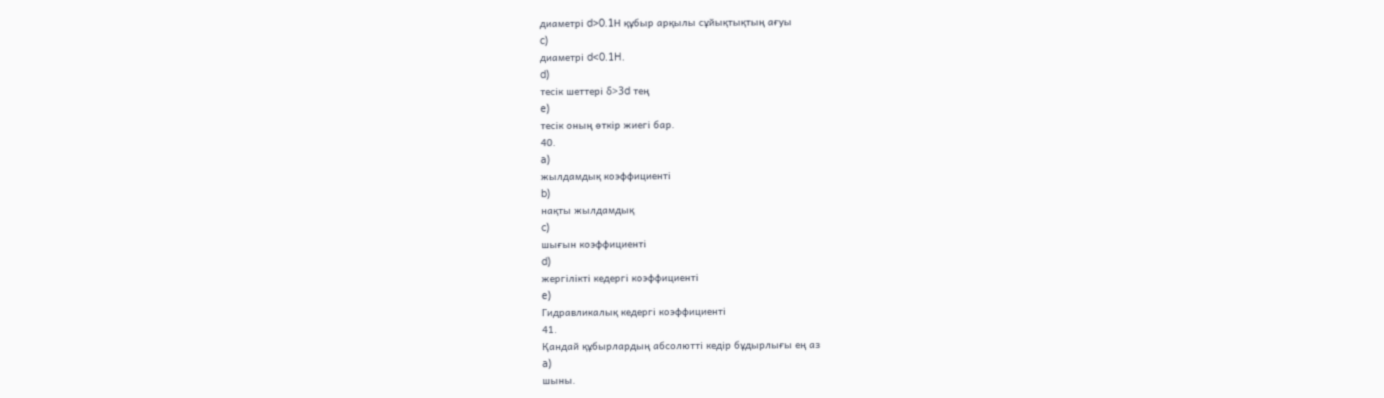диаметрі d>0.1Н құбыр арқылы сұйықтықтың ағуы
c)
диаметрі d<0.1H.
d)
тесік шеттері δ>3d тең
e)
тесік оның өткір жиегі бар.
40.
a)
жылдамдық коэффициенті
b)
нақты жылдамдық
c)
шығын коэффициенті
d)
жергілікті кедергі коэффициенті
e)
Гидравликалық кедергі коэффициенті
41.
Қандай құбырлардың абсолютті кедір бұдырлығы ең аз
a)
шыны.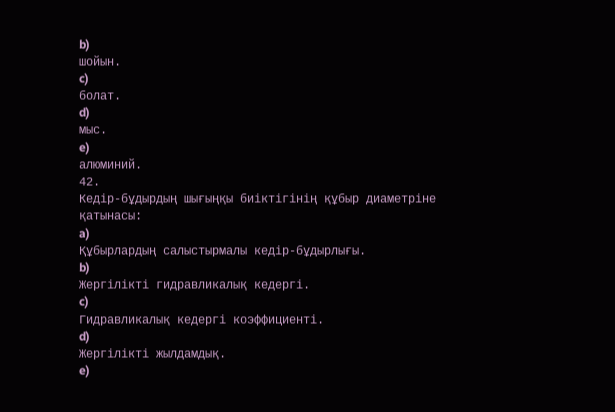b)
шойын.
c)
болат.
d)
мыс.
e)
алюминий.
42.
Кедір-бұдырдың шығыңқы биіктігінің құбыр диаметріне қатынасы:
a)
Құбырлардың салыстырмалы кедір-бұдырлығы.
b)
Жергілікті гидравликалық кедергі.
c)
Гидравликалық кедергі коэффициенті.
d)
Жергілікті жылдамдық.
e)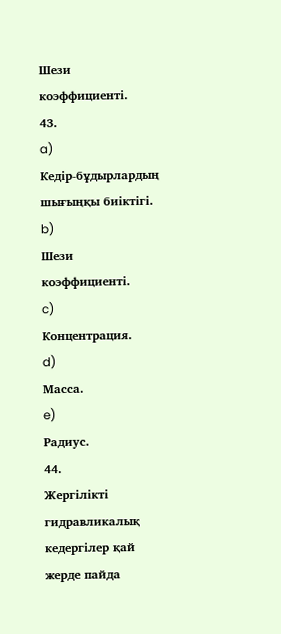Шези коэффициенті.
43.
a)
Кедір-бұдырлардың шығыңқы биіктігі.
b)
Шези коэффициенті.
c)
Концентрация.
d)
Масса.
e)
Радиус.
44.
Жергілікті гидравликалық кедергілер қай жерде пайда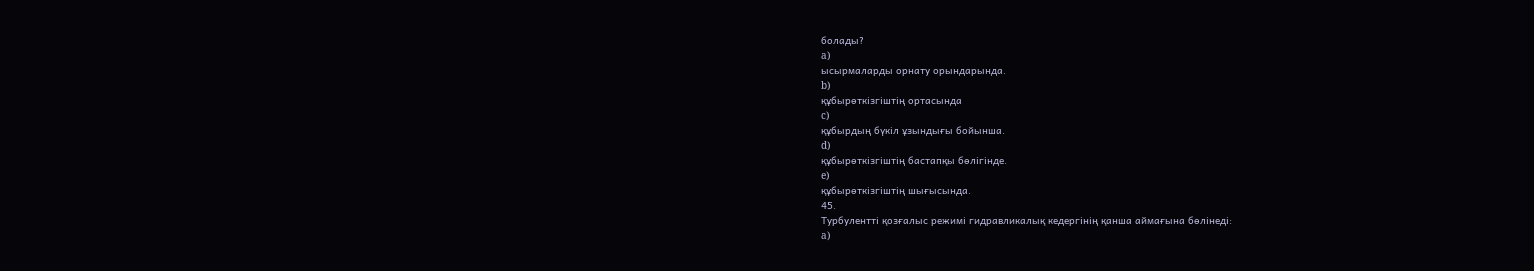болады?
a)
ысырмаларды орнату орындарында.
b)
құбырөткізгіштің ортасында
c)
құбырдың бүкіл ұзындығы бойынша.
d)
құбырөткізгіштің бастапқы бөлігінде.
e)
құбырөткізгіштің шығысында.
45.
Турбулентті қозғалыс режимі гидравликалық кедергінің қанша аймағына бөлінеді:
a)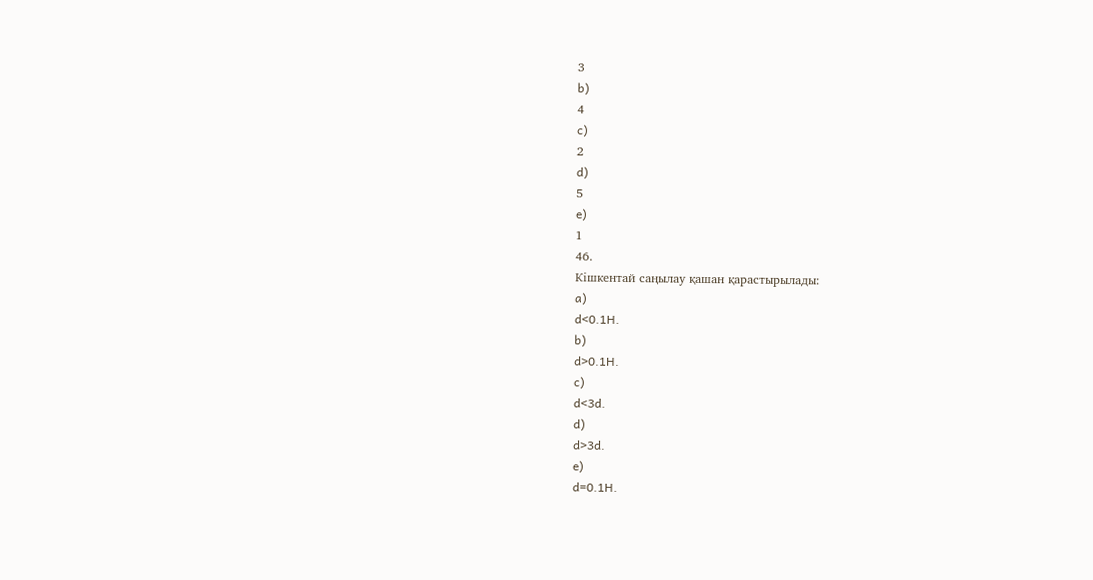3
b)
4
c)
2
d)
5
e)
1
46.
Кішкентай саңылау қашан қарастырылады:
a)
d<0.1H.
b)
d>0.1H.
c)
d<3d.
d)
d>3d.
e)
d=0.1H.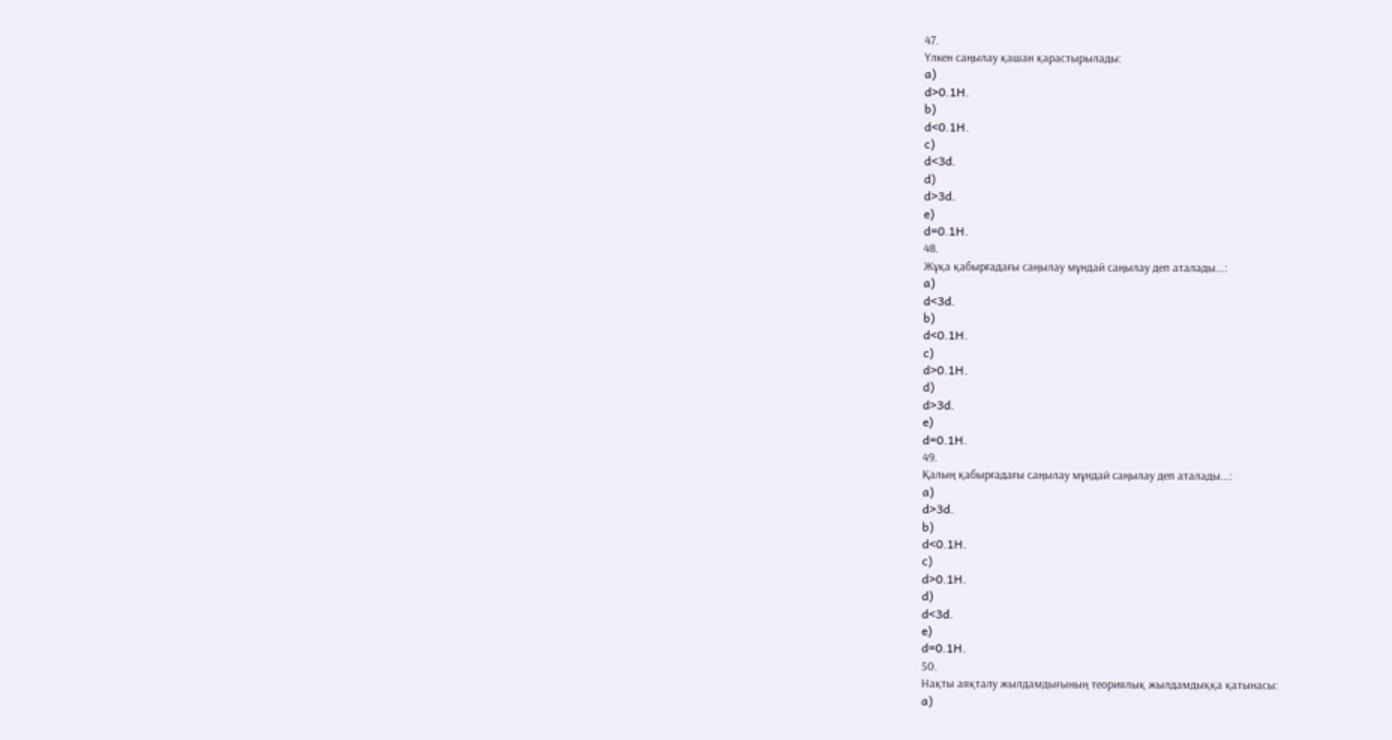47.
Үлкен саңылау қашан қарастырылады:
a)
d>0.1H.
b)
d<0.1H.
c)
d<3d.
d)
d>3d.
e)
d=0.1H.
48.
Жұқа қабырғадағы саңылау мұндай саңылау деп аталады...:
a)
d<3d.
b)
d<0.1H.
c)
d>0.1H.
d)
d>3d.
e)
d=0.1H.
49.
Қалың қабырғадағы саңылау мұндай саңылау деп аталады...:
a)
d>3d.
b)
d<0.1H.
c)
d>0.1H.
d)
d<3d.
e)
d=0.1H.
50.
Нақты аяқталу жылдамдығының теориялық жылдамдыққа қатынасы:
a)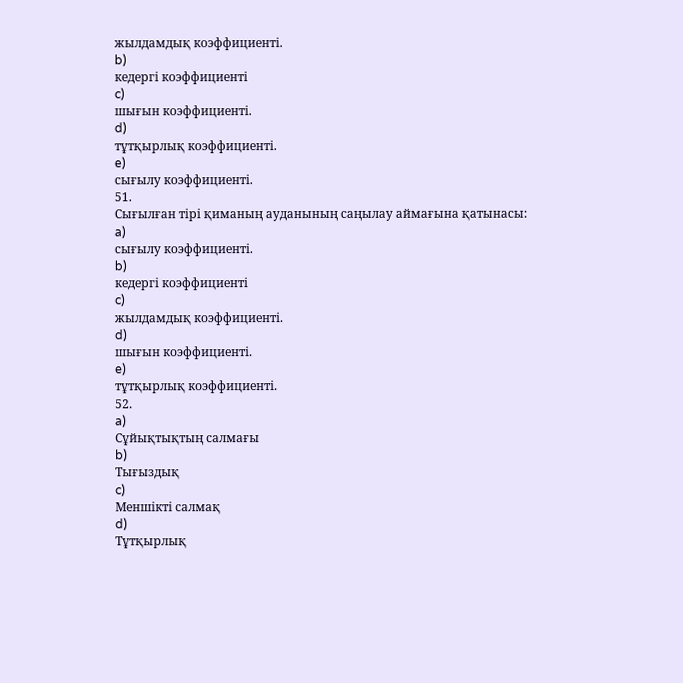жылдамдық коэффициенті.
b)
кедергі коэффициенті
c)
шығын коэффициенті.
d)
тұтқырлық коэффициенті.
e)
сығылу коэффициенті.
51.
Сығылған тірі қиманың ауданының саңылау аймағына қатынасы:
a)
сығылу коэффициенті.
b)
кедергі коэффициенті
c)
жылдамдық коэффициенті.
d)
шығын коэффициенті.
e)
тұтқырлық коэффициенті.
52.
a)
Сұйықтықтың салмағы
b)
Тығыздық
c)
Меншікті салмақ
d)
Тұтқырлық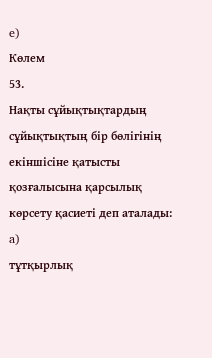e)
Көлем
53.
Нақты сұйықтықтардың сұйықтықтың бір бөлігінің екіншісіне қатысты қозғалысына қарсылық көрсету қасиеті деп аталады:
a)
тұтқырлық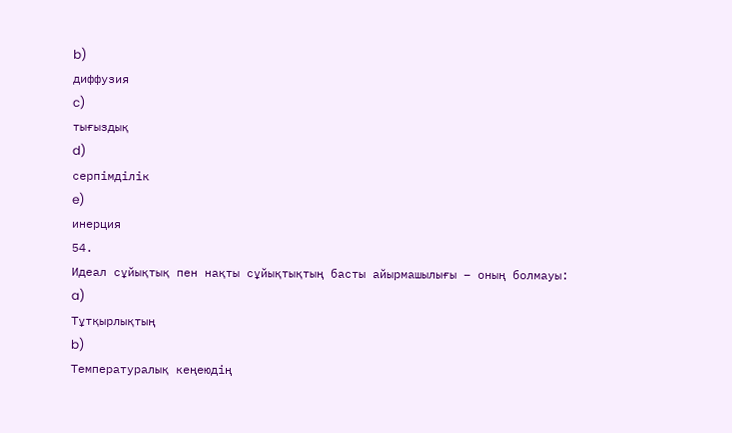b)
диффузия
c)
тығыздық
d)
серпімділік
e)
инерция
54.
Идеал сұйықтық пен нақты сұйықтықтың басты айырмашылығы – оның болмауы:
a)
Тұтқырлықтың
b)
Температуралық кеңеюдің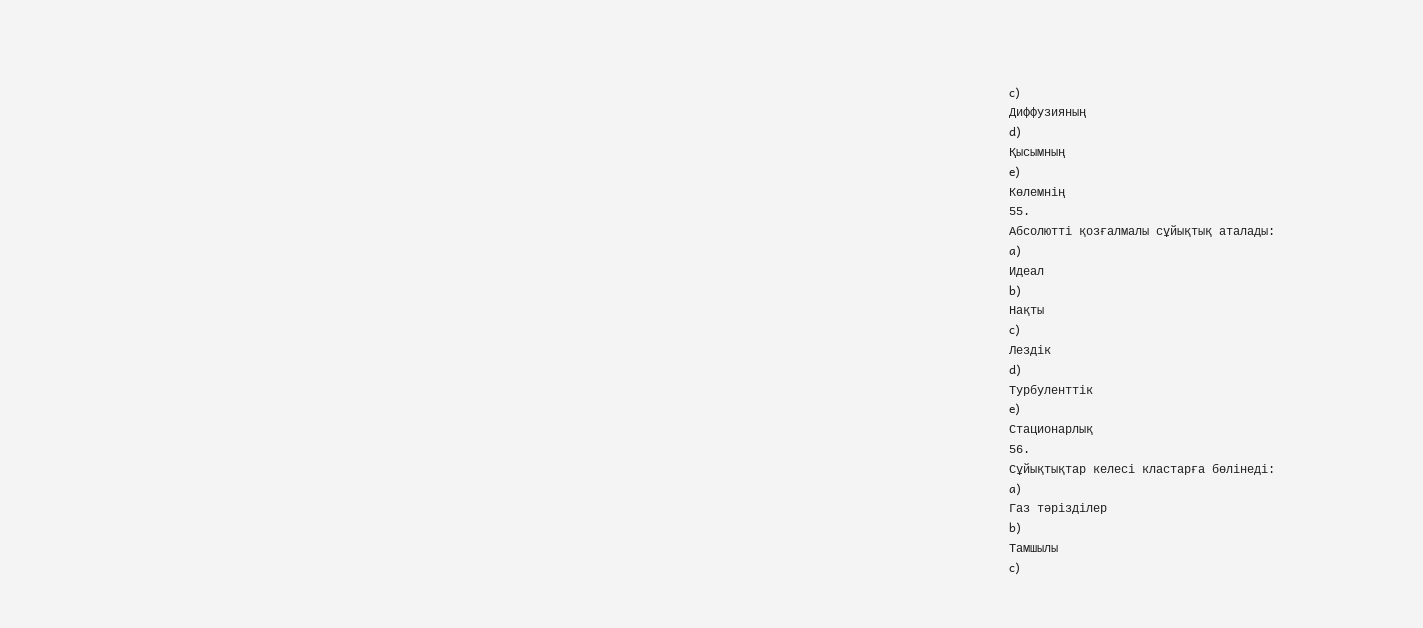c)
Диффузияның
d)
Қысымның
e)
Көлемнің
55.
Абсолютті қозғалмалы сұйықтық аталады:
a)
Идеал
b)
Нақты
c)
Лездік
d)
Турбуленттік
e)
Стационарлық
56.
Сұйықтықтар келесі кластарға бөлінеді:
a)
Газ тәрізділер
b)
Тамшылы
c)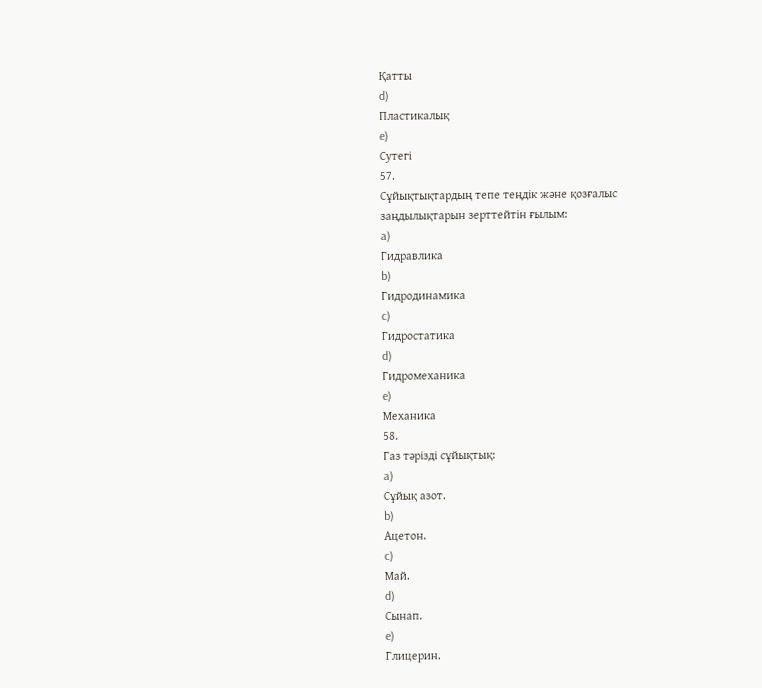Қатты
d)
Пластикалық
e)
Сутегі
57.
Сұйықтықтардың тепе теңдік және қозғалыс заңдылықтарын зерттейтін ғылым:
a)
Гидравлика
b)
Гидродинамика
c)
Гидростатика
d)
Гидромеханика
e)
Механика
58.
Газ тәрізді сұйықтық:
a)
Сұйық азот.
b)
Ацетон.
c)
Май.
d)
Сынап.
e)
Глицерин.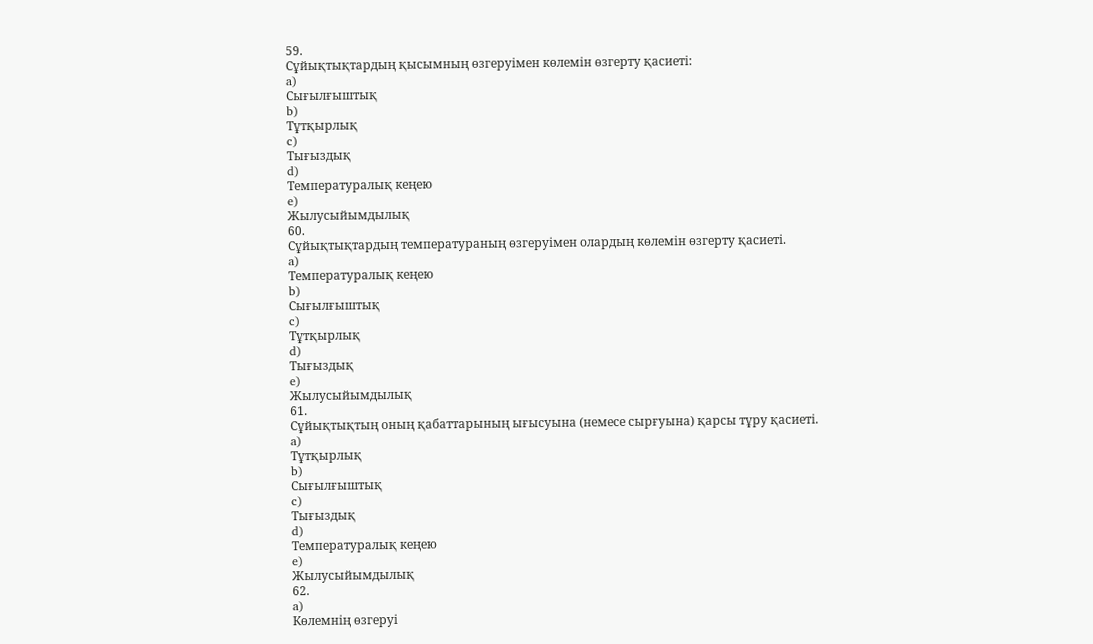59.
Сұйықтықтардың қысымның өзгеруімен көлемін өзгерту қасиеті:
a)
Сығылғыштық
b)
Тұтқырлық
c)
Тығыздық
d)
Температуралық кеңею
e)
Жылусыйымдылық
60.
Сұйықтықтардың температураның өзгеруімен олардың көлемін өзгерту қасиеті.
a)
Температуралық кеңею
b)
Сығылғыштық
c)
Тұтқырлық
d)
Тығыздық
e)
Жылусыйымдылық
61.
Сұйықтықтың оның қабаттарының ығысуына (немесе сырғуына) қарсы тұру қасиеті.
a)
Тұтқырлық
b)
Сығылғыштық
c)
Тығыздық
d)
Температуралық кеңею
e)
Жылусыйымдылық
62.
a)
Көлемнің өзгеруі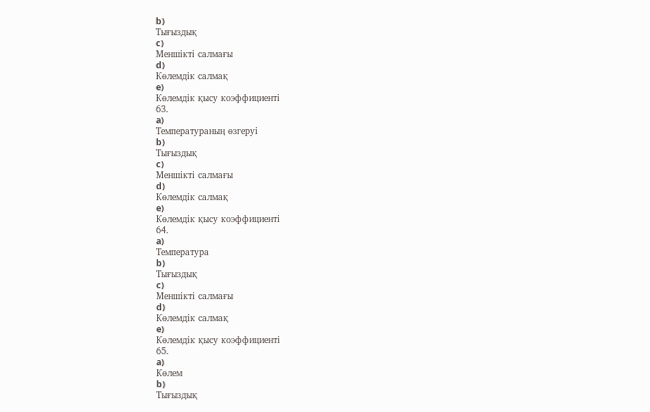b)
Тығыздық
c)
Меншікті салмағы
d)
Көлемдік салмақ
e)
Көлемдік қысу коэффициенті
63.
a)
Температураның өзгеруі
b)
Тығыздық
c)
Меншікті салмағы
d)
Көлемдік салмақ
e)
Көлемдік қысу коэффициенті
64.
a)
Температура
b)
Тығыздық
c)
Меншікті салмағы
d)
Көлемдік салмақ
e)
Көлемдік қысу коэффициенті
65.
a)
Көлем
b)
Тығыздық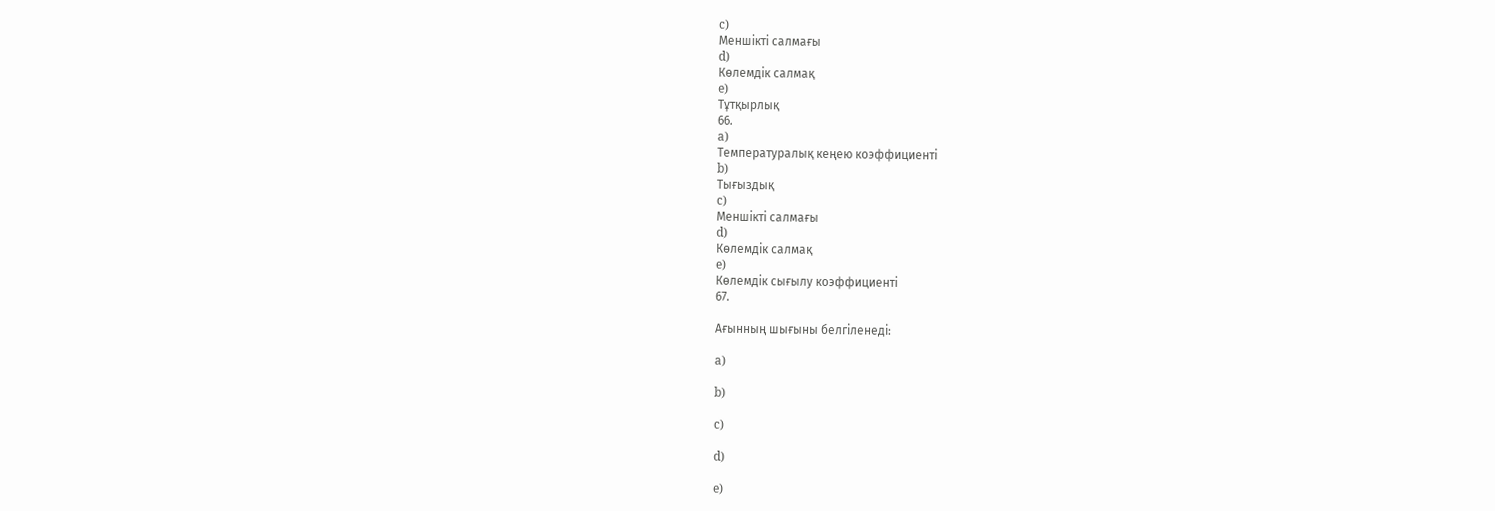c)
Меншікті салмағы
d)
Көлемдік салмақ
e)
Тұтқырлық
66.
a)
Температуралық кеңею коэффициенті
b)
Тығыздық
c)
Меншікті салмағы
d)
Көлемдік салмақ
e)
Көлемдік сығылу коэффициенті
67.

Ағынның шығыны белгіленеді:

a)

b)

c)

d)

e)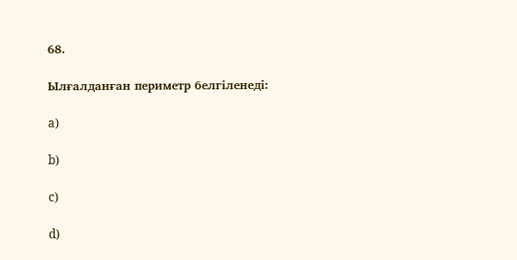68.

Ылғалданған периметр белгіленеді:

a)

b)

c)

d)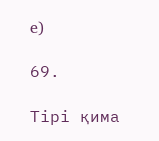e)

69.

Тірі қима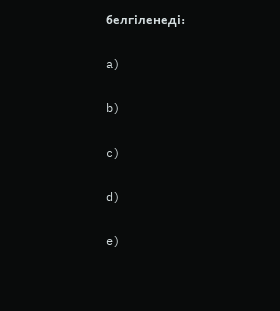белгіленеді:

a)

b)

c)

d)

e)